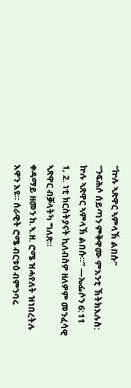“ኵሉ ኣጽዋር ኣምላኽ ልበሱ”
“ንፍሕሶ ሰይጣን ምቅዋሙ ምእንቲ ኽትክእሉስ: ኵሉ ኣጽዋር ኣምላኽ ልበሱ።” —ኤፌሶን 6:11
1, 2. ነቲ ክርስትያናት ኪለብስዎ ዘለዎም መንፈሳዊ ኣጽዋር ብቓላትካ ግለጽ።
ቀዳማይ ዘመን ከ.ኣ.ዘ. ሮሜ ዝሓየለት ዝነበረትሉ እዋን እዩ። ሰራዊት ሮሜ ብርቱዕ ብምንባሩ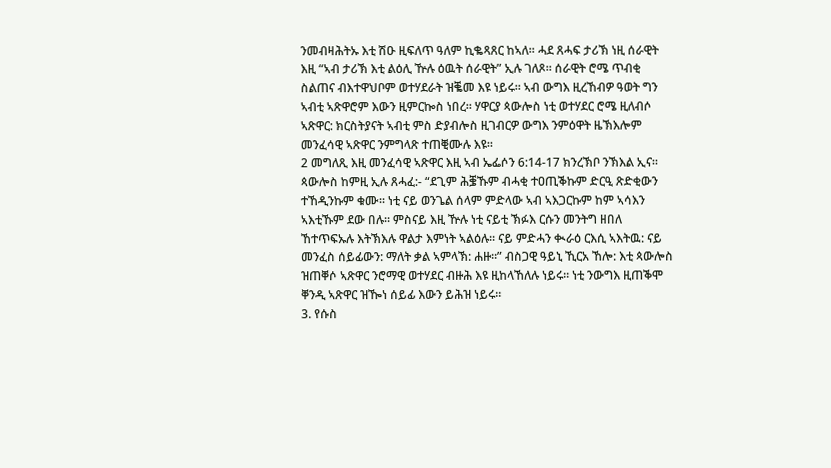ንመብዛሕትኡ እቲ ሽዑ ዚፍለጥ ዓለም ኪቈጻጸር ከኣለ። ሓደ ጸሓፍ ታሪኽ ነዚ ሰራዊት እዚ “ኣብ ታሪኽ እቲ ልዕሊ ዅሉ ዕዉት ሰራዊት” ኢሉ ገለጾ። ሰራዊት ሮሜ ጥብቂ ስልጠና ብእተዋህቦም ወተሃደራት ዝቘመ እዩ ነይሩ። ኣብ ውግእ ዚረኸብዎ ዓወት ግን ኣብቲ ኣጽዋሮም እውን ዚምርኰስ ነበረ። ሃዋርያ ጳውሎስ ነቲ ወተሃደር ሮሜ ዚለብሶ ኣጽዋር: ክርስትያናት ኣብቲ ምስ ድያብሎስ ዚገብርዎ ውግእ ንምዕዋት ዜኽእሎም መንፈሳዊ ኣጽዋር ንምግላጽ ተጠቒሙሉ እዩ።
2 መግለጺ እዚ መንፈሳዊ ኣጽዋር እዚ ኣብ ኤፌሶን 6:14-17 ክንረኽቦ ንኽእል ኢና። ጳውሎስ ከምዚ ኢሉ ጸሓፈ:- “ደጊም ሕቜኹም ብሓቂ ተዐጢቕኩም ድርዒ ጽድቂውን ተኸዲንኩም ቁሙ። ነቲ ናይ ወንጌል ሰላም ምድላው ኣብ ኣእጋርኩም ከም ኣሳእን ኣእቲኹም ደው በሉ። ምስናይ እዚ ዅሉ ነቲ ናይቲ ኽፉእ ርሱን መንትግ ዘበለ ኸተጥፍኡሉ እትኽእሉ ዋልታ እምነት ኣልዕሉ። ናይ ምድሓን ቊራዕ ርእሲ ኣእትዉ: ናይ መንፈስ ሰይፊውን: ማለት ቃል ኣምላኽ: ሐዙ።” ብስጋዊ ዓይኒ ኺርአ ኸሎ: እቲ ጳውሎስ ዝጠቐሶ ኣጽዋር ንሮማዊ ወተሃደር ብዙሕ እዩ ዚከላኸለሉ ነይሩ። ነቲ ንውግእ ዚጠቕሞ ቐንዲ ኣጽዋር ዝዀነ ሰይፊ እውን ይሕዝ ነይሩ።
3. የሱስ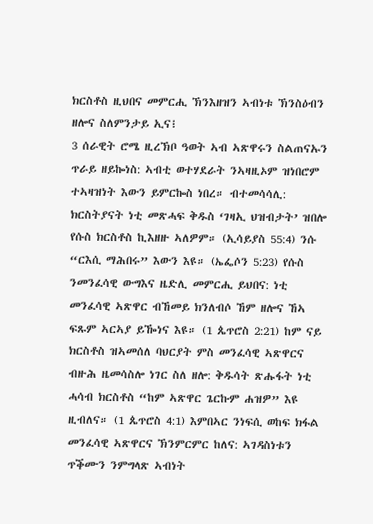ክርስቶስ ዚህበና መምርሒ ኽንእዘዝን ኣብነቱ ኽንስዕብን ዘሎና ስለምንታይ ኢና፧
3 ሰራዊት ሮሜ ዚረኽቦ ዓወት ኣብ ኣጽዋሩን ስልጠናኡን ጥራይ ዘይኰነስ: ኣብቲ ወተሃደራት ንኣዛዚኦም ዝነበሮም ተኣዛዝነት እውን ይምርኰስ ነበረ። ብተመሳሳሊ: ክርስትያናት ነቲ መጽሓፍ ቅዱስ ‘ገዛኢ ህዝብታት’ ዝበሎ የሱስ ክርስቶስ ኪእዘዙ ኣለዎም። (ኢሳይያስ 55:4) ንሱ “ርእሲ ማሕበሩ” እውን እዩ። (ኤፌሶን 5:23) የሱስ ንመንፈሳዊ ውግእና ዜድሊ መምርሒ ይህበና: ነቲ መንፈሳዊ ኣጽዋር ብኸመይ ክንለብሶ ኸም ዘሎና ኸኣ ፍጹም ኣርኣያ ይዀነና እዩ። (1 ጴጥሮስ 2:21) ከም ናይ ክርስቶስ ዝኣመሰለ ባህርያት ምስ መንፈሳዊ ኣጽዋርና ብዙሕ ዜመሳስሎ ነገር ስለ ዘሎ: ቅዱሳት ጽሑፋት ነቲ ሓሳብ ክርስቶስ “ከም ኣጽዋር ጌርኩም ሐዝዎ” እዩ ዚብለና። (1 ጴጥሮስ 4:1) እምበኣር ንነፍሲ ወከፍ ክፋል መንፈሳዊ ኣጽዋርና ኽንምርምር ከለና: ኣገዳስነቱን ጥቕሙን ንምግላጽ ኣብነት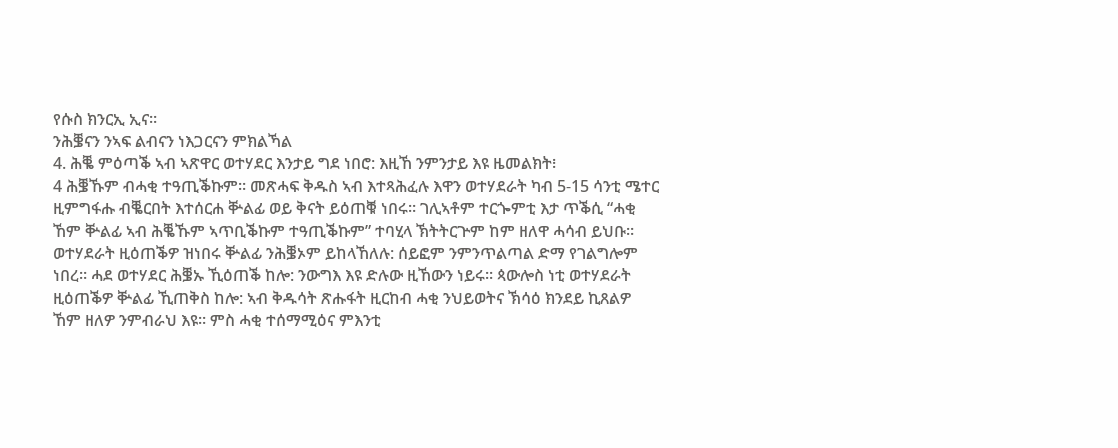የሱስ ክንርኢ ኢና።
ንሕቜናን ንኣፍ ልብናን ነእጋርናን ምክልኻል
4. ሕቘ ምዕጣቕ ኣብ ኣጽዋር ወተሃደር እንታይ ግደ ነበሮ: እዚኸ ንምንታይ እዩ ዜመልክት፧
4 ሕቜኹም ብሓቂ ተዓጢቕኩም። መጽሓፍ ቅዱስ ኣብ እተጻሕፈሉ እዋን ወተሃደራት ካብ 5-15 ሳንቲ ሜተር ዚምግፋሑ ብቘርበት እተሰርሐ ቝልፊ ወይ ቅናት ይዕጠቑ ነበሩ። ገሊኣቶም ተርጐምቲ እታ ጥቕሲ “ሓቂ ኸም ቝልፊ ኣብ ሕቘኹም ኣጥቢቕኩም ተዓጢቕኩም” ተባሂላ ኽትትርጕም ከም ዘለዋ ሓሳብ ይህቡ። ወተሃደራት ዚዕጠቕዎ ዝነበሩ ቝልፊ ንሕቜኦም ይከላኸለሉ: ሰይፎም ንምንጥልጣል ድማ የገልግሎም ነበረ። ሓደ ወተሃደር ሕቜኡ ኺዕጠቕ ከሎ: ንውግእ እዩ ድሉው ዚኸውን ነይሩ። ጳውሎስ ነቲ ወተሃደራት ዚዕጠቕዎ ቝልፊ ኺጠቅስ ከሎ: ኣብ ቅዱሳት ጽሑፋት ዚርከብ ሓቂ ንህይወትና ኽሳዕ ክንደይ ኪጸልዎ ኸም ዘለዎ ንምብራህ እዩ። ምስ ሓቂ ተሰማሚዕና ምእንቲ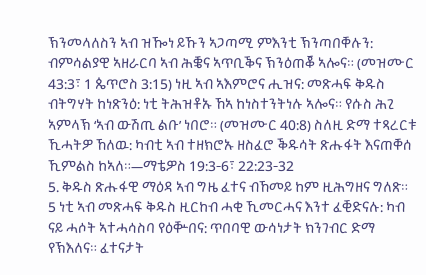ኽንመላለስን ኣብ ዝዀነ ይኹን ኣጋጣሚ ምእንቲ ኽንጣበቐሉን: ብምሳልያዊ ኣዘራርባ ኣብ ሕቜና ኣጥቢቕና ኽንዕጠቖ ኣሎና። (መዝሙር 43:3፣ 1 ጴጥሮስ 3:15) ነዚ ኣብ ኣእምሮና ሒዝና: መጽሓፍ ቅዱስ ብትግሃት ከነጽንዕ: ነቲ ትሕዝቶኡ ኸኣ ከነስተንትነሉ ኣሎና። የሱስ ሕጊ ኣምላኽ ‘ኣብ ውሽጢ ልቡ’ ነበሮ። (መዝሙር 40:8) ስለዚ ድማ ተጻረርቱ ኺሓትዎ ኸለዉ: ካብቲ ኣብ ተዘክሮኡ ዘስፈሮ ቕዱሳት ጽሑፋት እናጠቐሰ ኺምልስ ከኣለ።—ማቴዎስ 19:3-6፣ 22:23-32
5. ቅዱስ ጽሑፋዊ ማዕዳ ኣብ ግዜ ፈተና ብኸመይ ከም ዚሕግዘና ግለጽ።
5 ነቲ ኣብ መጽሓፍ ቅዱስ ዚርከብ ሓቂ ኺመርሓና እንተ ፈቒድናሉ: ካብ ናይ ሓሶት ኣተሓሳስባ የዕቝበና: ጥበባዊ ውሳነታት ክንገብር ድማ የኽእለና። ፈተናታት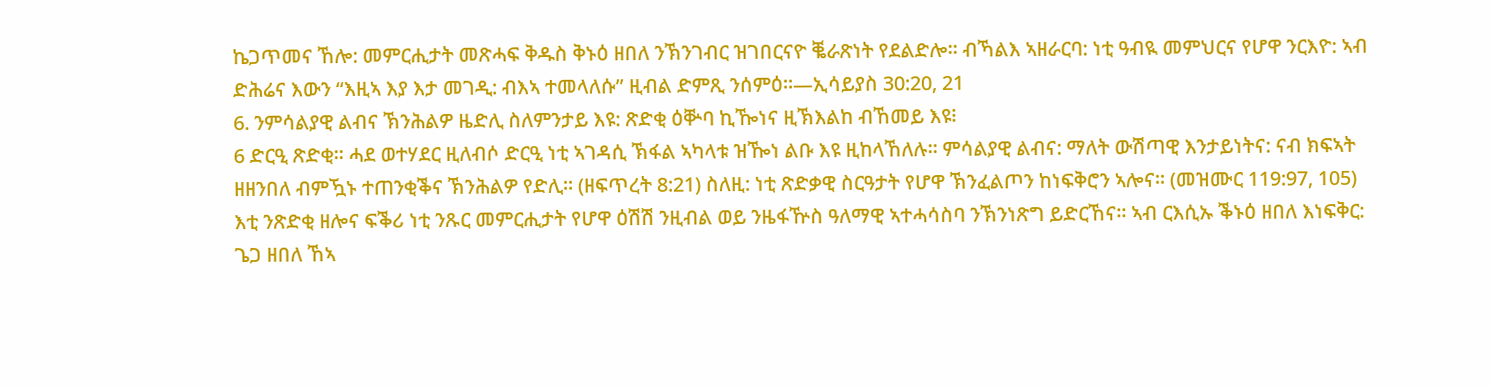ኬጋጥመና ኸሎ: መምርሒታት መጽሓፍ ቅዱስ ቅኑዕ ዘበለ ንኽንገብር ዝገበርናዮ ቘራጽነት የደልድሎ። ብኻልእ ኣዘራርባ: ነቲ ዓብዪ መምህርና የሆዋ ንርእዮ: ኣብ ድሕሬና እውን “እዚኣ እያ እታ መገዲ: ብእኣ ተመላለሱ” ዚብል ድምጺ ንሰምዕ።—ኢሳይያስ 30:20, 21
6. ንምሳልያዊ ልብና ኽንሕልዎ ዜድሊ ስለምንታይ እዩ: ጽድቂ ዕቝባ ኪዀነና ዚኽእልከ ብኸመይ እዩ፧
6 ድርዒ ጽድቂ። ሓደ ወተሃደር ዚለብሶ ድርዒ ነቲ ኣገዳሲ ኽፋል ኣካላቱ ዝዀነ ልቡ እዩ ዚከላኸለሉ። ምሳልያዊ ልብና: ማለት ውሽጣዊ እንታይነትና: ናብ ክፍኣት ዘዘንበለ ብምዃኑ ተጠንቂቕና ኽንሕልዎ የድሊ። (ዘፍጥረት 8:21) ስለዚ: ነቲ ጽድቃዊ ስርዓታት የሆዋ ኽንፈልጦን ከነፍቅሮን ኣሎና። (መዝሙር 119:97, 105) እቲ ንጽድቂ ዘሎና ፍቕሪ ነቲ ንጹር መምርሒታት የሆዋ ዕሽሽ ንዚብል ወይ ንዜፋዅስ ዓለማዊ ኣተሓሳስባ ንኽንነጽግ ይድርኸና። ኣብ ርእሲኡ ቕኑዕ ዘበለ እነፍቅር: ጌጋ ዘበለ ኸኣ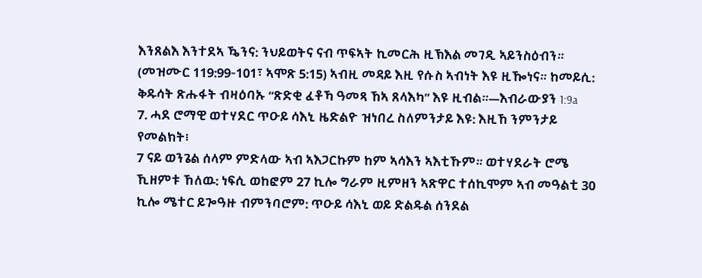እንጸልእ እንተደኣ ዄንና: ንህይወትና ናብ ጥፍኣት ኪመርሕ ዚኽእል መገዲ ኣይንስዕብን። (መዝሙር 119:99-101፣ ኣሞጽ 5:15) ኣብዚ መዳይ እዚ የሱስ ኣብነት እዩ ዚዀነና። ከመይሲ: ቅዱሳት ጽሑፋት ብዛዕባኡ “ጽድቂ ፈቶኻ ዓመጻ ኸኣ ጸላእካ” እዩ ዚብል።—እብራውያን 1:9a
7. ሓደ ሮማዊ ወተሃደር ጥዑይ ሳእኒ ዜድልዮ ዝነበረ ስለምንታይ እዩ: እዚኸ ንምንታይ የመልክት፧
7 ናይ ወንጌል ሰላም ምድላው ኣብ ኣእጋርኩም ከም ኣሳእን ኣእቲኹም። ወተሃደራት ሮሜ ኺዘምቱ ኸለዉ: ነፍሲ ወከፎም 27 ኪሎ ግራም ዚምዘን ኣጽዋር ተሰኪሞም ኣብ መዓልቲ 30 ኪሎ ሜተር ይጐዓዙ ብምንባሮም: ጥዑይ ሳእኒ ወይ ድልዱል ሰንደል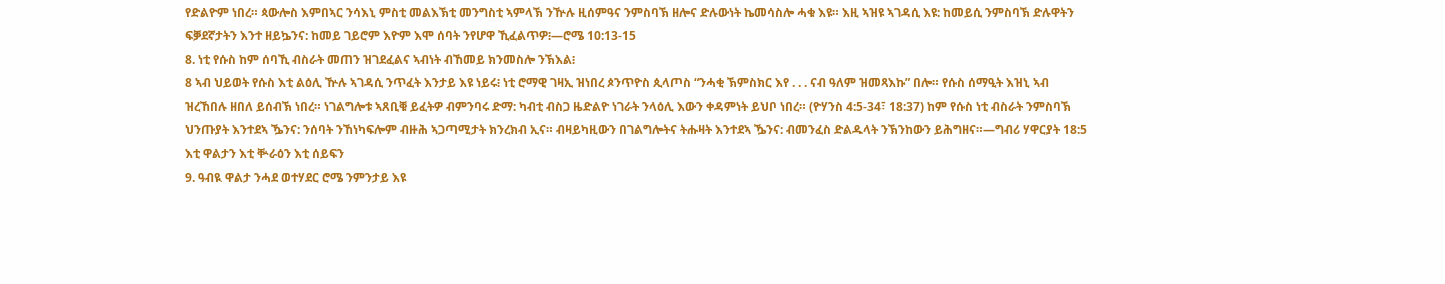የድልዮም ነበረ። ጳውሎስ እምበኣር ንሳእኒ ምስቲ መልእኽቲ መንግስቲ ኣምላኽ ንዅሉ ዚሰምዓና ንምስባኽ ዘሎና ድሉውነት ኬመሳስሎ ሓቁ እዩ። እዚ ኣዝዩ ኣገዳሲ እዩ: ከመይሲ ንምስባኽ ድሉዋትን ፍቓደኛታትን እንተ ዘይኴንና: ከመይ ገይሮም እዮም እሞ ሰባት ንየሆዋ ኺፈልጥዎ፧—ሮሜ 10:13-15
8. ነቲ የሱስ ከም ሰባኺ ብስራት መጠን ዝገደፈልና ኣብነት ብኸመይ ክንመስሎ ንኽእል፧
8 ኣብ ህይወት የሱስ እቲ ልዕሊ ዅሉ ኣገዳሲ ንጥፈት እንታይ እዩ ነይሩ፧ ነቲ ሮማዊ ገዛኢ ዝነበረ ጶንጥዮስ ጲላጦስ “ንሓቂ ኽምስክር እየ . . . ናብ ዓለም ዝመጻእኩ” በሎ። የሱስ ሰማዒት እዝኒ ኣብ ዝረኸበሉ ዘበለ ይሰብኽ ነበረ። ነገልግሎቱ ኣጸቢቑ ይፈትዎ ብምንባሩ ድማ: ካብቲ ብስጋ ዜድልዮ ነገራት ንላዕሊ እውን ቀዳምነት ይህቦ ነበረ። (ዮሃንስ 4:5-34፣ 18:37) ከም የሱስ ነቲ ብስራት ንምስባኽ ህንጡያት እንተደኣ ዄንና: ንሰባት ንኸነካፍሎም ብዙሕ ኣጋጣሚታት ክንረክብ ኢና። ብዛይካዚውን በገልግሎትና ትሑዛት እንተደኣ ዄንና: ብመንፈስ ድልዱላት ንኽንከውን ይሕግዘና።—ግብሪ ሃዋርያት 18:5
እቲ ዋልታን እቲ ቝራዕን እቲ ሰይፍን
9. ዓብዪ ዋልታ ንሓደ ወተሃደር ሮሜ ንምንታይ እዩ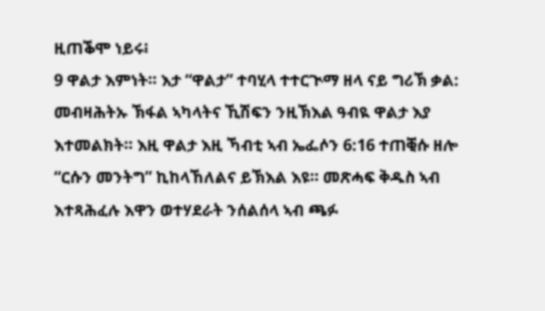ዚጠቕሞ ነይሩ፧
9 ዋልታ እምነት። እታ “ዋልታ” ተባሂላ ተተርጒማ ዘላ ናይ ግሪኽ ቃል: መብዛሕትኡ ኽፋል ኣካላትና ኺሽፍን ንዚኽእል ዓብዪ ዋልታ እያ እተመልክት። እዚ ዋልታ እዚ ኻብቲ ኣብ ኤፌሶን 6:16 ተጠቒሱ ዘሎ “ርሱን መንትግ” ኪከላኸለልና ይኽእል እዩ። መጽሓፍ ቅዱስ ኣብ እተጻሕፈሉ እዋን ወተሃደራት ንሰልሰላ ኣብ ጫፉ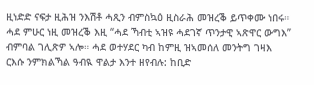ዚነድድ ናፍታ ዚሕዝ ንእሽቶ ሓጺን ብምስኳዕ ዚስራሕ መዝረቕ ይጥቀሙ ነበሩ። ሓደ ምሁር ነዚ መዝረቕ እዚ “ሓደ ኻብቲ ኣዝዩ ሓደገኛ ጥንታዊ ኣጽዋር ውግእ” ብምባል ገሊጽዎ ኣሎ። ሓደ ወተሃደር ካብ ከምዚ ዝኣመሰለ መንትግ ገዛእ ርእሱ ንምክልኻል ዓብዪ ዋልታ እንተ ዘየብሉ: ከቢድ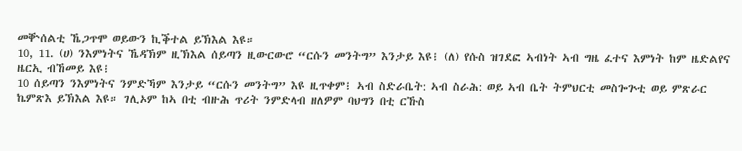መቝሰልቲ ኼጋጥሞ ወይውን ኪቕተል ይኽእል እዩ።
10, 11. (ሀ) ንእምነትና ኼዳኽም ዚኽእል ሰይጣን ዚውርውሮ “ርሱን መንትግ” እንታይ እዩ፧ (ለ) የሱስ ዝገደፎ ኣብነት ኣብ ግዜ ፈተና እምነት ከም ዜድልየና ዜርኢ ብኸመይ እዩ፧
10 ሰይጣን ንእምነትና ንምድኻም እንታይ “ርሱን መንትግ” እዩ ዚጥቀም፧ ኣብ ስድራቤት: ኣብ ስራሕ: ወይ ኣብ ቤት ትምህርቲ መስጐጕቲ ወይ ምጽራር ኬምጽእ ይኽእል እዩ። ገሊኦም ከኣ በቲ ብዙሕ ጥሪት ንምድላብ ዘለዎም ባህግን በቲ ርኹስ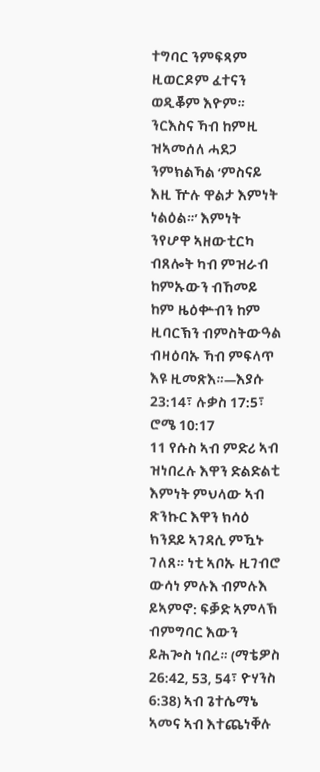ተግባር ንምፍጻም ዚወርዶም ፈተናን ወዲቖም እዮም። ንርእስና ኻብ ከምዚ ዝኣመሰለ ሓደጋ ንምክልኻል ‘ምስናይ እዚ ዅሉ ዋልታ እምነት ነልዕል።’ እምነት ንየሆዋ ኣዘውቲርካ ብጸሎት ካብ ምዝራብ ከምኡውን ብኸመይ ከም ዜዕቍብን ከም ዚባርኽን ብምስትውዓል ብዛዕባኡ ኻብ ምፍላጥ እዩ ዚመጽእ።—እያሱ 23:14፣ ሉቃስ 17:5፣ ሮሜ 10:17
11 የሱስ ኣብ ምድሪ ኣብ ዝነበረሉ እዋን ድልድልቲ እምነት ምህላው ኣብ ጽንኩር እዋን ክሳዕ ክንደይ ኣገዳሲ ምዃኑ ገለጸ። ነቲ ኣቦኡ ዚገብሮ ውሳነ ምሉእ ብምሉእ ይኣምኖ: ፍቓድ ኣምላኽ ብምግባር እውን ይሕጐስ ነበረ። (ማቴዎስ 26:42, 53, 54፣ ዮሃንስ 6:38) ኣብ ጌተሴማኔ ኣመና ኣብ እተጨነቐሉ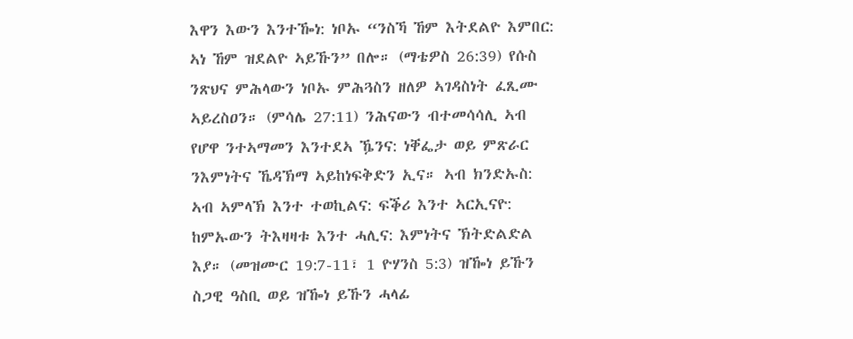እዋን እውን እንተዀነ: ነቦኡ “ንስኻ ኸም እትደልዮ እምበር: ኣነ ኸም ዝደልዮ ኣይኹን” በሎ። (ማቴዎስ 26:39) የሱስ ንጽህና ምሕላውን ነቦኡ ምሕጓስን ዘለዎ ኣገዳስነት ፈጺሙ ኣይረስዐን። (ምሳሌ 27:11) ንሕናውን ብተመሳሳሊ ኣብ የሆዋ ንተኣማመን እንተደኣ ዄንና: ነቐፌታ ወይ ምጽራር ንእምነትና ኼዳኽማ ኣይከነፍቅድን ኢና። ኣብ ክንድኡስ: ኣብ ኣምላኽ እንተ ተወኪልና: ፍቕሪ እንተ ኣርኢናዮ: ከምኡውን ትእዛዛቱ እንተ ሓሊና: እምነትና ኽትድልድል እያ። (መዝሙር 19:7-11፣ 1 ዮሃንስ 5:3) ዝዀነ ይኹን ስጋዊ ዓስቢ ወይ ዝዀነ ይኹን ሓላፊ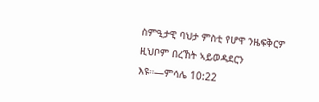ስምዒታዊ ባህታ ምስቲ የሆዋ ንዜፍቅርዎ ዚህቦም በረኸት ኣይወዳደርን እዩ።—ምሳሌ 10:22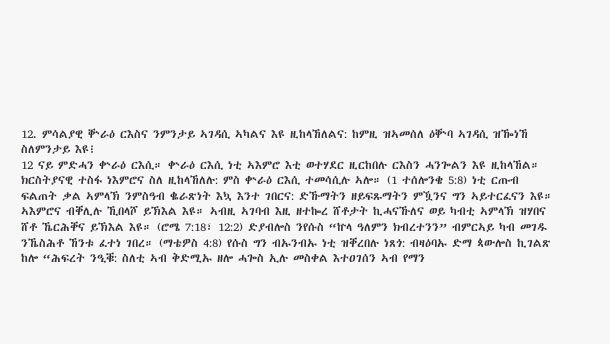12. ምሳልያዊ ቝራዕ ርእስና ንምንታይ ኣገዳሲ ኣካልና እዩ ዚከላኸለልና: ከምዚ ዝኣመሰለ ዕቝባ ኣገዳሲ ዝዀነኸ ስለምንታይ እዩ፧
12 ናይ ምድሓን ቍራዕ ርእሲ። ቍራዕ ርእሲ ነቲ ኣእምሮ እቲ ወተሃደር ዚርከበሉ ርእስን ሓንጐልን እዩ ዚከላኸል። ክርስትያናዊ ተስፋ ነእምሮና ስለ ዚከላኸለሉ: ምስ ቍራዕ ርእሲ ተመሳሲሉ ኣሎ። (1 ተሰሎንቄ 5:8) ነቲ ርጡብ ፍልጠት ቃል ኣምላኽ ንምስዓብ ቈራጽነት እኳ እንተ ገበርና: ድኹማትን ዘይፍጹማትን ምዃንና ግን ኣይተርፈናን እዩ። ኣእምሮና ብቐሊሉ ኺበላሾ ይኽእል እዩ። ኣብዚ ኣገባብ እዚ ዘተኰረ ሸቶታት ኪሓናኹለና ወይ ካብቲ ኣምላኽ ዝሃበና ሸቶ ኼርሕቐና ይኽእል እዩ። (ሮሜ 7:18፣ 12:2) ድያብሎስ ንየሱስ “ኵላ ዓለምን ክብረተንን” ብምርኣይ ካብ መገዱ ንኼስሕቶ ኸንቱ ፈተነ ገበረ። (ማቴዎስ 4:8) የሱስ ግን ብኡንብኡ ነቲ ዝቐረበሉ ነጸጎ: ብዛዕባኡ ድማ ጳውሎስ ኪገልጽ ከሎ “ሕፍረት ንዒቑ: ስለቲ ኣብ ቅድሚኡ ዘሎ ሓጐስ ኢሉ መስቀል እተዐገሰን ኣብ የማን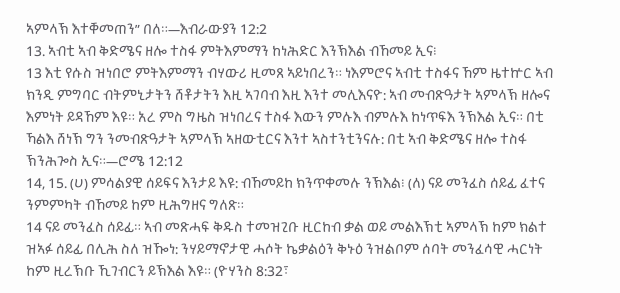ኣምላኽ እተቐመጠን” በለ።—እብራውያን 12:2
13. ኣብቲ ኣብ ቅድሜና ዘሎ ተስፋ ምትእምማን ከነሕድር እንኽእል ብኸመይ ኢና፧
13 እቲ የሱስ ዝነበሮ ምትእምማን ብሃውሪ ዚመጸ ኣይነበረን። ነእምሮና ኣብቲ ተስፋና ኸም ዜተኵር ኣብ ክንዲ ምግባር ብትምኒታትን ሸቶታትን እዚ ኣገባብ እዚ እንተ መሊእናዮ: ኣብ መብጽዓታት ኣምላኽ ዘሎና እምነት ይዳኸም እዩ። አረ ምስ ግዜስ ዝነበረና ተስፋ እውን ምሉእ ብምሉእ ከነጥፍእ ንኽእል ኢና። በቲ ኻልእ ሸነኽ ግን ንመብጽዓታት ኣምላኽ ኣዘውቲርና እንተ ኣስተንቲንናሉ: በቲ ኣብ ቅድሜና ዘሎ ተስፋ ኽንሕጐስ ኢና።—ሮሜ 12:12
14, 15. (ሀ) ምሳልያዊ ሰይፍና እንታይ እዩ: ብኸመይከ ክንጥቀመሉ ንኽእል፧ (ለ) ናይ መንፈስ ሰይፊ ፈተና ንምምካት ብኸመይ ከም ዚሕግዘና ግለጽ።
14 ናይ መንፈስ ሰይፊ። ኣብ መጽሓፍ ቅዱስ ተመዝጊቡ ዚርከብ ቃል ወይ መልእኽቲ ኣምላኽ ከም ክልተ ዝኣፉ ሰይፊ በሊሕ ስለ ዝዀነ: ንሃይማኖታዊ ሓሶት ኬቃልዕን ቅኑዕ ንዝልቦም ሰባት መንፈሳዊ ሓርነት ከም ዚረኽቡ ኺገብርን ይኽእል እዩ። (ዮሃንስ 8:32፣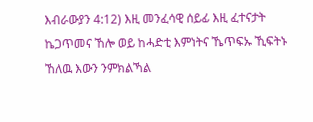እብራውያን 4:12) እዚ መንፈሳዊ ሰይፊ እዚ ፈተናታት ኬጋጥመና ኸሎ ወይ ከሓድቲ እምነትና ኼጥፍኡ ኺፍትኑ ኸለዉ እውን ንምክልኻል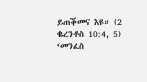ይጠቕመና እዩ። (2 ቈረንቶስ 10:4, 5) ‘መንፈስ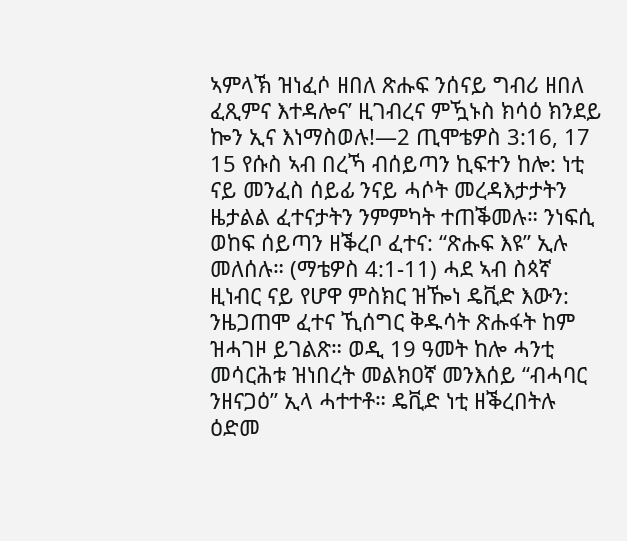ኣምላኽ ዝነፈሶ ዘበለ ጽሑፍ ንሰናይ ግብሪ ዘበለ ፈጺምና እተዳሎና’ ዚገብረና ምዃኑስ ክሳዕ ክንደይ ኰን ኢና እነማስወሉ!—2 ጢሞቴዎስ 3:16, 17
15 የሱስ ኣብ በረኻ ብሰይጣን ኪፍተን ከሎ: ነቲ ናይ መንፈስ ሰይፊ ንናይ ሓሶት መረዳእታታትን ዜታልል ፈተናታትን ንምምካት ተጠቕመሉ። ንነፍሲ ወከፍ ሰይጣን ዘቕረቦ ፈተና: “ጽሑፍ እዩ” ኢሉ መለሰሉ። (ማቴዎስ 4:1-11) ሓደ ኣብ ስጳኛ ዚነብር ናይ የሆዋ ምስክር ዝዀነ ዴቪድ እውን: ንዜጋጠሞ ፈተና ኺሰግር ቅዱሳት ጽሑፋት ከም ዝሓገዞ ይገልጽ። ወዲ 19 ዓመት ከሎ ሓንቲ መሳርሕቱ ዝነበረት መልክዐኛ መንእሰይ “ብሓባር ንዘናጋዕ” ኢላ ሓተተቶ። ዴቪድ ነቲ ዘቕረበትሉ ዕድመ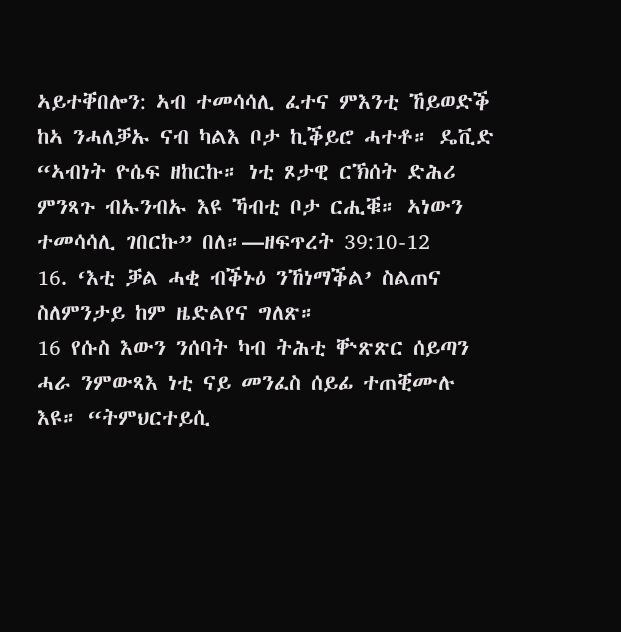ኣይተቐበሎን: ኣብ ተመሳሳሊ ፈተና ምእንቲ ኸይወድቕ ከኣ ንሓለቓኡ ናብ ካልእ ቦታ ኪቕይሮ ሓተቶ። ዴቪድ “ኣብነት ዮሴፍ ዘከርኩ። ነቲ ጾታዊ ርኽሰት ድሕሪ ምንጻጉ ብኡንብኡ እዩ ኻብቲ ቦታ ርሒቑ። ኣነውን ተመሳሳሊ ገበርኩ” በለ።—ዘፍጥረት 39:10-12
16. ‘እቲ ቓል ሓቂ ብቕኑዕ ንኸነማቕል’ ስልጠና ስለምንታይ ከም ዜድልየና ግለጽ።
16 የሱስ እውን ንሰባት ካብ ትሕቲ ቝጽጽር ሰይጣን ሓራ ንምውጻእ ነቲ ናይ መንፈስ ሰይፊ ተጠቒሙሉ እዩ። “ትምህርተይሲ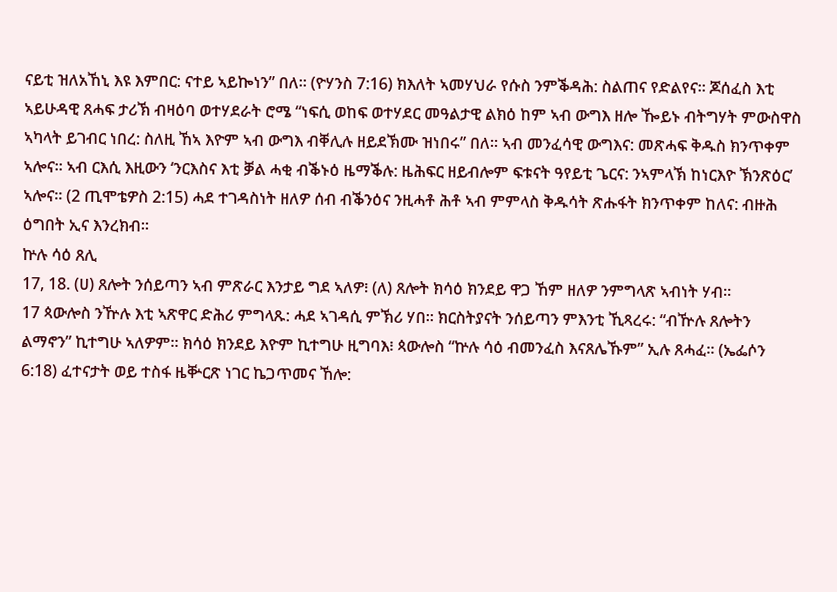ናይቲ ዝለአኸኒ እዩ እምበር: ናተይ ኣይኰነን” በለ። (ዮሃንስ 7:16) ክእለት ኣመሃህራ የሱስ ንምቕዳሕ: ስልጠና የድልየና። ጆሰፈስ እቲ ኣይሁዳዊ ጸሓፍ ታሪኽ ብዛዕባ ወተሃደራት ሮሜ “ነፍሲ ወከፍ ወተሃደር መዓልታዊ ልክዕ ከም ኣብ ውግእ ዘሎ ዀይኑ ብትግሃት ምውስዋስ ኣካላት ይገብር ነበረ: ስለዚ ኸኣ እዮም ኣብ ውግእ ብቐሊሉ ዘይደኽሙ ዝነበሩ” በለ። ኣብ መንፈሳዊ ውግእና: መጽሓፍ ቅዱስ ክንጥቀም ኣሎና። ኣብ ርእሲ እዚውን ‘ንርእስና እቲ ቓል ሓቂ ብቕኑዕ ዜማቕሉ: ዜሕፍር ዘይብሎም ፍቱናት ዓየይቲ ጌርና: ንኣምላኽ ከነርእዮ ኽንጽዕር’ ኣሎና። (2 ጢሞቴዎስ 2:15) ሓደ ተገዳስነት ዘለዎ ሰብ ብቕንዕና ንዚሓቶ ሕቶ ኣብ ምምላስ ቅዱሳት ጽሑፋት ክንጥቀም ከለና: ብዙሕ ዕግበት ኢና እንረክብ።
ኵሉ ሳዕ ጸሊ
17, 18. (ሀ) ጸሎት ንሰይጣን ኣብ ምጽራር እንታይ ግደ ኣለዎ፧ (ለ) ጸሎት ክሳዕ ክንደይ ዋጋ ኸም ዘለዎ ንምግላጽ ኣብነት ሃብ።
17 ጳውሎስ ንዅሉ እቲ ኣጽዋር ድሕሪ ምግላጹ: ሓደ ኣገዳሲ ምኽሪ ሃበ። ክርስትያናት ንሰይጣን ምእንቲ ኺጻረሩ: “ብዅሉ ጸሎትን ልማኖን” ኪተግሁ ኣለዎም። ክሳዕ ክንደይ እዮም ኪተግሁ ዚግባእ፧ ጳውሎስ “ኵሉ ሳዕ ብመንፈስ እናጸሌኹም” ኢሉ ጸሓፈ። (ኤፌሶን 6:18) ፈተናታት ወይ ተስፋ ዜቝርጽ ነገር ኬጋጥመና ኸሎ: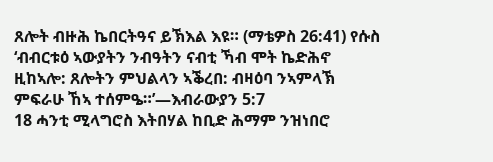ጸሎት ብዙሕ ኬበርትዓና ይኽእል እዩ። (ማቴዎስ 26:41) የሱስ ‘ብብርቱዕ ኣውያትን ንብዓትን ናብቲ ኻብ ሞት ኬድሕኖ ዚከኣሎ: ጸሎትን ምህልላን ኣቕረበ: ብዛዕባ ንኣምላኽ ምፍራሁ ኸኣ ተሰምዔ።’—እብራውያን 5:7
18 ሓንቲ ሚላግሮስ እትበሃል ከቢድ ሕማም ንዝነበሮ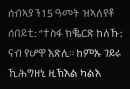ሰብኣያ ን15 ዓመት ዝኣለየቶ ሰበይቲ: “ተስፋ ክቘርጽ ከለኹ: ናብ የሆዋ እጽሊ። ከምኡ ገይሩ ኺሕግዘኒ ዚኽእል ካልእ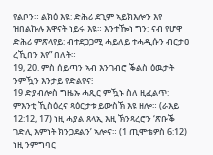የልቦን። ልክዕ እዩ: ድሕሪ ደጊም ኣይክእሎን እየ ዝበልኩሉ እዋናት ነይሩ እዩ። እንተዀነ ግን: ናብ የሆዋ ድሕሪ ምጽላየይ: ብተደጋጋሚ ሓይለይ ተሓዲሱን ብርታዐ ረኺበን እየ” በለት።
19, 20. ምስ ሰይጣን ኣብ እንገብሮ ቕልስ ዕዉታት ንምዃን እንታይ የድልየና፧
19 ድያብሎስ ግዜኡ ሓጺር ምዃኑ ስለ ዚፈልጥ: ምእንቲ ኺስዕረና ጻዕርታቱ ይውስኽ እዩ ዘሎ። (ራእይ 12:12, 17) ነዚ ሓያል ጸላኢ እዚ ኽንጻረሮን ‘ጽቡቕ ገድሊ እምነት ክንጋደልን’ ኣሎና። (1 ጢሞቴዎስ 6:12) ነዚ ንምግባር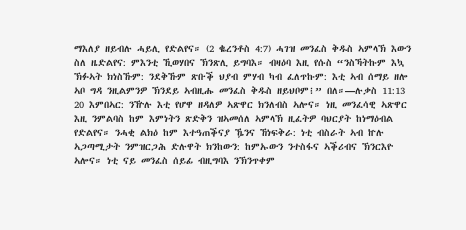ማእለያ ዘይብሉ ሓይሊ የድልየና። (2 ቈረንቶስ 4:7) ሓገዝ መንፈስ ቅዱስ ኣምላኽ እውን ስለ ዜድልየና: ምእንቲ ኺወሃበና ኽንጽሊ ይግባእ። ብዛዕባ እዚ የሱስ “ንስኻትኩም እኳ ኽፉኣት ክነስኹም: ንደቅኹም ጽቡቕ ህያብ ምሃብ ካብ ፈለጥኩም: እቲ ኣብ ሰማይ ዘሎ ኣቦ ግዳ ንዚልምንዎ ኽንደይ ኣብዚሑ መንፈስ ቅዱስ ዘይህቦም፧” በለ።—ሉቃስ 11:13
20 እምበኣር: ንዅሉ እቲ የሆዋ ዘዳለዎ ኣጽዋር ክንለብስ ኣሎና። ነዚ መንፈሳዊ ኣጽዋር እዚ ንምልባስ ከም እምነትን ጽድቅን ዝኣመሰለ ኣምላኽ ዚፈትዎ ባህርያት ከነማዕብል የድልየና። ንሓቂ ልክዕ ከም እተዓጠቕናያ ዄንና ኸነፍቅራ: ነቲ ብስራት ኣብ ኵሉ ኣጋጣሚታት ንምዝርጋሕ ድሉዋት ክንከውን: ከምኡውን ንተስፋና ኣቕሪብና ኽንርእዮ ኣሎና። ነቲ ናይ መንፈስ ሰይፊ ብዚግባእ ንኽንጥቀም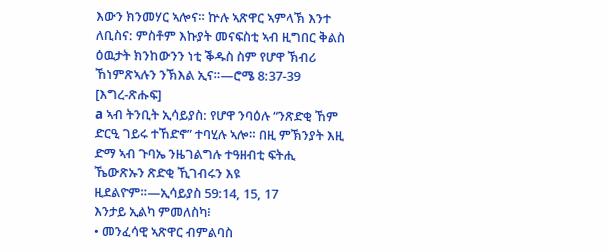እውን ክንመሃር ኣሎና። ኵሉ ኣጽዋር ኣምላኽ እንተ ለቢስና: ምስቶም እኩያት መናፍስቲ ኣብ ዚግበር ቅልስ ዕዉታት ክንከውንን ነቲ ቕዱስ ስም የሆዋ ኽብሪ ኸነምጽኣሉን ንኽእል ኢና።—ሮሜ 8:37-39
[እግረ-ጽሑፍ]
a ኣብ ትንቢት ኢሳይያስ: የሆዋ ንባዕሉ “ንጽድቂ ኸም ድርዒ ገይሩ ተኸድኖ” ተባሂሉ ኣሎ። በዚ ምኽንያት እዚ ድማ ኣብ ጉባኤ ንዜገልግሉ ተዓዘብቲ ፍትሒ ኼውጽኡን ጽድቂ ኺገብሩን እዩ ዚደልዮም።—ኢሳይያስ 59:14, 15, 17
እንታይ ኢልካ ምመለስካ፧
• መንፈሳዊ ኣጽዋር ብምልባስ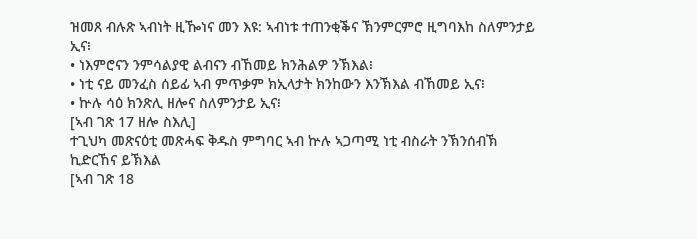ዝመጸ ብሉጽ ኣብነት ዚዀነና መን እዩ: ኣብነቱ ተጠንቂቕና ኽንምርምሮ ዚግባእከ ስለምንታይ ኢና፧
• ነእምሮናን ንምሳልያዊ ልብናን ብኸመይ ክንሕልዎ ንኽእል፧
• ነቲ ናይ መንፈስ ሰይፊ ኣብ ምጥቃም ክኢላታት ክንከውን እንኽእል ብኸመይ ኢና፧
• ኵሉ ሳዕ ክንጽሊ ዘሎና ስለምንታይ ኢና፧
[ኣብ ገጽ 17 ዘሎ ስእሊ]
ተጊህካ መጽናዕቲ መጽሓፍ ቅዱስ ምግባር ኣብ ኵሉ ኣጋጣሚ ነቲ ብስራት ንኽንሰብኽ ኪድርኸና ይኽእል
[ኣብ ገጽ 18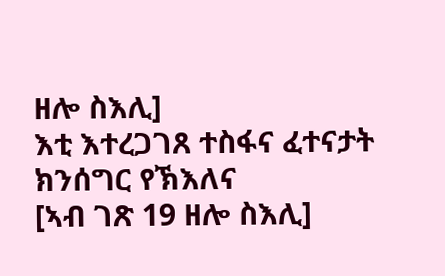ዘሎ ስእሊ]
እቲ እተረጋገጸ ተስፋና ፈተናታት ክንሰግር የኽእለና
[ኣብ ገጽ 19 ዘሎ ስእሊ]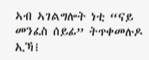ኣብ ኣገልግሎት ነቲ “ናይ መንፈስ ሰይፊ” ትጥቀመሉዶ ኢኻ፧